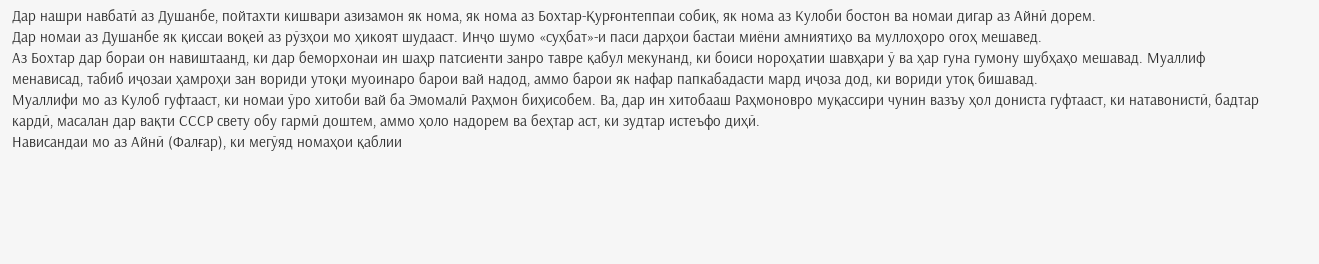Дар нашри навбатӣ аз Душанбе, пойтахти кишвари азизамон як нома, як нома аз Бохтар-Қурғонтеппаи собиқ, як нома аз Кулоби бостон ва номаи дигар аз Айнӣ дорем.
Дар номаи аз Душанбе як қиссаи воқеӣ аз рӯзҳои мо ҳикоят шудааст. Инҷо шумо «суҳбат»-и паси дарҳои бастаи миёни амниятиҳо ва муллоҳоро огоҳ мешавед.
Аз Бохтар дар бораи он навиштаанд, ки дар беморхонаи ин шаҳр патсиенти занро тавре қабул мекунанд, ки боиси нороҳатии шавҳари ӯ ва ҳар гуна гумону шубҳаҳо мешавад. Муаллиф менависад, табиб иҷозаи ҳамроҳи зан вориди утоқи муоинаро барои вай надод, аммо барои як нафар папкабадасти мард иҷоза дод, ки вориди утоқ бишавад.
Муаллифи мо аз Кулоб гуфтааст, ки номаи ӯро хитоби вай ба Эмомалӣ Раҳмон биҳисобем. Ва, дар ин хитобааш Раҳмоновро муқассири чунин вазъу ҳол дониста гуфтааст, ки натавонистӣ, бадтар кардӣ, масалан дар вақти СССР свету обу гармӣ доштем, аммо ҳоло надорем ва беҳтар аст, ки зудтар истеъфо диҳӣ.
Нависандаи мо аз Айнӣ (Фалғар), ки мегӯяд номаҳои қаблии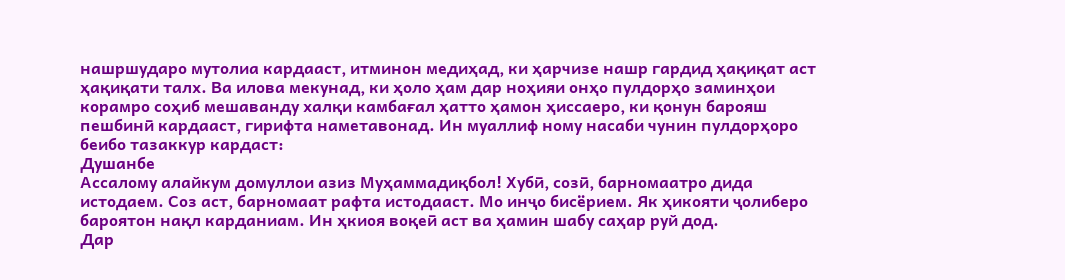нашршударо мутолиа кардааст, итминон медиҳад, ки ҳарчизе нашр гардид ҳақиқат аст ҳақиқати талх. Ва илова мекунад, ки ҳоло ҳам дар ноҳияи онҳо пулдорҳо заминҳои корамро соҳиб мешаванду халқи камбағал ҳатто ҳамон ҳиссаеро, ки қонун барояш пешбинӣ кардааст, гирифта наметавонад. Ин муаллиф ному насаби чунин пулдорҳоро беибо тазаккур кардаст:
Душанбе
Ассалому алайкум домуллои азиз Муҳаммадиқбол! Хубӣ, созӣ, барномаатро дида истодаем. Соз аст, барномаат рафта истодааст. Мо инҷо бисёрием. Як ҳикояти ҷолиберо бароятон нақл карданиам. Ин ҳкиоя воқеӣ аст ва ҳамин шабу саҳар руй дод.
Дар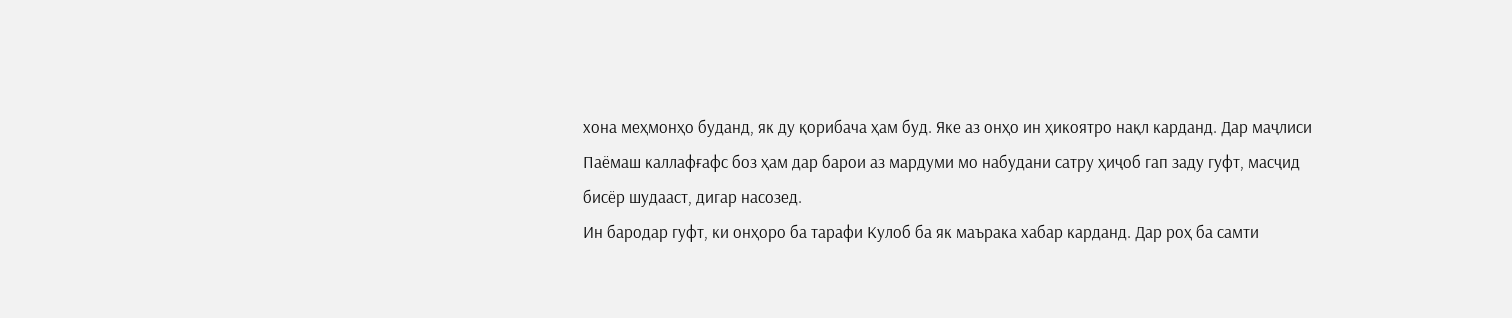хона меҳмонҳо буданд, як ду қорибача ҳам буд. Яке аз онҳо ин ҳикоятро нақл карданд. Дар маҷлиси Паёмаш каллафғафс боз ҳам дар барои аз мардуми мо набудани сатру ҳиҷоб гап заду гуфт, масҷид бисёр шудааст, дигар насозед.
Ин бародар гуфт, ки онҳоро ба тарафи Кулоб ба як маърака хабар карданд. Дар роҳ ба самти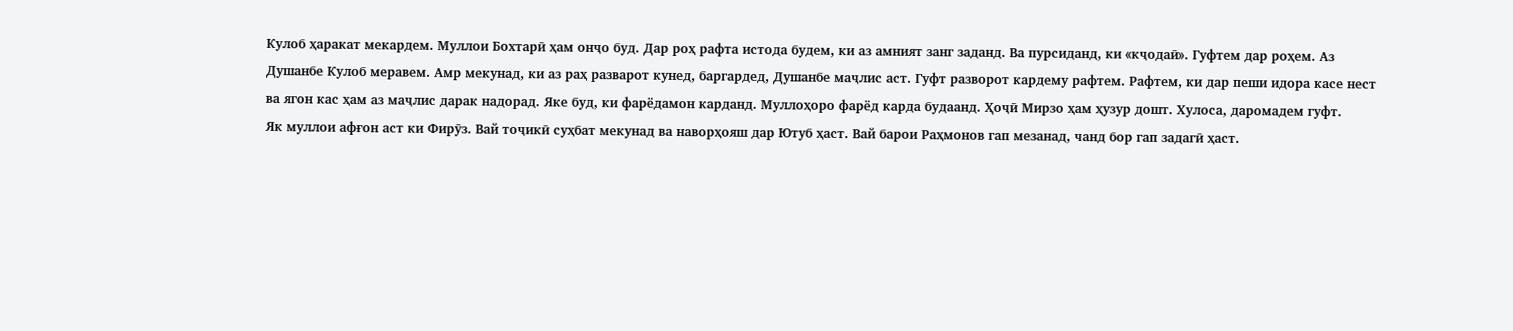Кулоб ҳаракат мекардем. Муллои Бохтарӣ ҳам онҷо буд. Дар роҳ рафта истода будем, ки аз амният занг заданд. Ва пурсиданд, ки «кҷодаӣ». Гуфтем дар роҳем. Аз Душанбе Кулоб меравем. Амр мекунад, ки аз раҳ разварот кунед, баргардед, Душанбе маҷлис аст. Гуфт разворот кардему рафтем. Рафтем, ки дар пеши идора касе нест ва ягон кас ҳам аз маҷлис дарак надорад. Яке буд, ки фарёдамон карданд. Муллоҳоро фарёд карда будаанд. Ҳоҷӣ Мирзо ҳам ҳузур дошт. Хулоса, даромадем гуфт.
Як муллои афғон аст ки Фирӯз. Вай тоҷикӣ суҳбат мекунад ва наворҳояш дар Ютуб ҳаст. Вай барои Раҳмонов гап мезанад, чанд бор гап задагӣ ҳаст.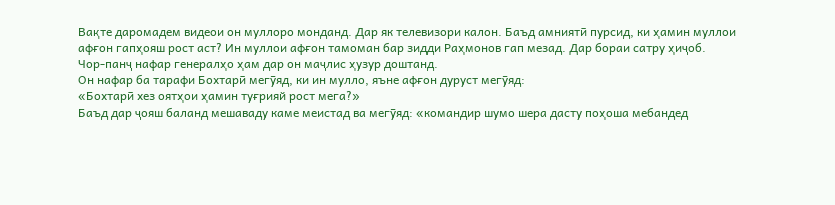Вақте даромадем видеои он муллоро монданд. Дар як телевизори калон. Баъд амниятӣ пурсид, ки ҳамин муллои афғон гапҳояш рост аст? Ин муллои афғон тамоман бар зидди Раҳмонов гап мезад. Дар бораи сатру ҳиҷоб.
Чор-панҷ нафар генералҳо ҳам дар он маҷлис ҳузур доштанд.
Он нафар ба тарафи Бохтарӣ мегӯяд, ки ин мулло, яъне афғон дуруст мегӯяд:
«Бохтарӣ хез оятҳои ҳамин туғрияй рост мега?»
Баъд дар ҷояш баланд мешаваду каме меистад ва мегӯяд: «командир шумо шера дасту поҳоша мебандед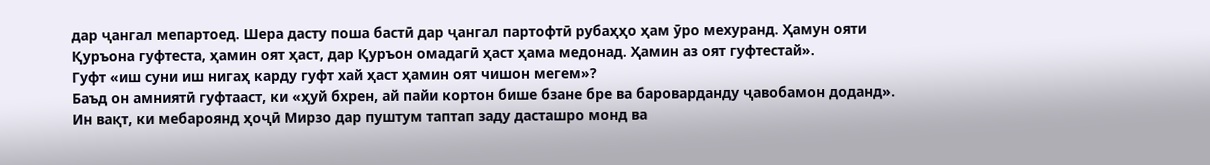дар ҷангал мепартоед. Шера дасту поша бастӣ дар ҷангал партофтӣ рубаҳҳо ҳам ӯро мехуранд. Ҳамун ояти Қуръона гуфтеста, ҳамин оят ҳаст, дар Қуръон омадагӣ ҳаст ҳама медонад. Ҳамин аз оят гуфтестай».
Гуфт «иш суни иш нигаҳ карду гуфт хай ҳаст ҳамин оят чишон мегем»?
Баъд он амниятӣ гуфтааст, ки «ҳуй бхрен, ай пайи кортон бише бзане бре ва бароварданду ҷавобамон доданд».
Ин вақт, ки мебароянд ҳоҷӣ Мирзо дар пуштум таптап заду дасташро монд ва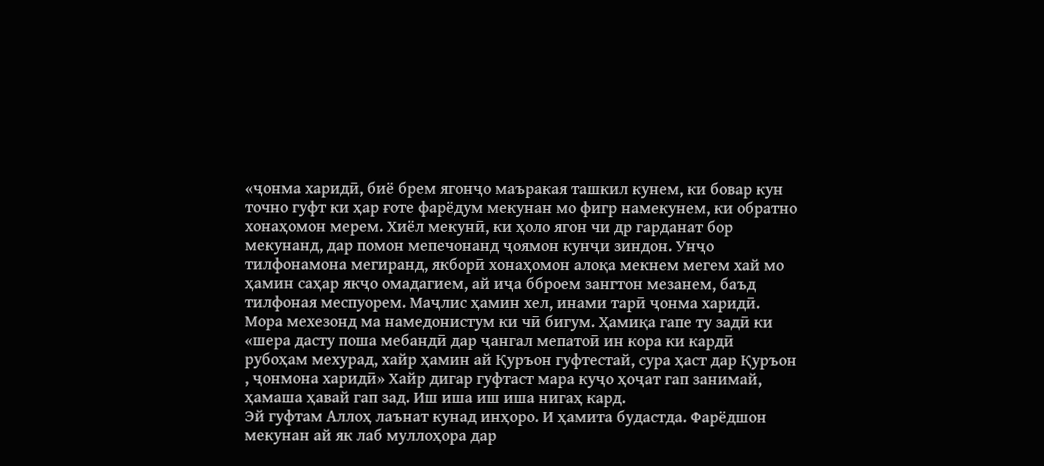«ҷонма харидӣ, биё брем ягонҷо маъракая ташкил кунем, ки бовар кун точно гуфт ки ҳар ғоте фарёдум мекунан мо фигр намекунем, ки обратно хонаҳомон мерем. Хиёл мекунӣ, ки ҳоло ягон чи др гарданат бор мекунанд, дар помон мепечонанд ҷоямон кунҷи зиндон. Унҷо тилфонамона мегиранд, якборӣ хонаҳомон алоқа мекнем мегем хай мо ҳамин саҳар якҷо омадагием, ай иҷа бброем зангтон мезанем, баъд тилфоная меспуорем. Маҷлис ҳамин хел, инами тарӣ ҷонма харидӣ. Мора мехезонд ма намедонистум ки чӣ бигум. Ҳамиқа гапе ту задӣ ки «шера дасту поша мебандӣ дар ҷангал мепатоӣ ин кора ки кардӣ рубоҳам мехурад, хайр ҳамин ай Қуръон гуфтестай, сура ҳаст дар Қуръон , ҷонмона харидӣ» Хайр дигар гуфтаст мара куҷо ҳоҷат гап занимай, ҳамаша ҳавай гап зад. Иш иша иш иша нигаҳ кард.
Эй гуфтам Аллоҳ лаънат кунад инҳоро. И ҳамита будастда. Фарёдшон мекунан ай як лаб муллоҳора дар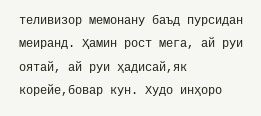теливизор мемонану баъд пурсидан меиранд. Ҳамин рост мега, ай руи оятай, ай руи ҳадисай,як корейе,бовар кун. Худо инҳоро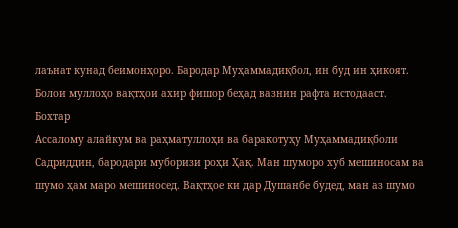лаънат кунад беимонҳоро. Бародар Муҳаммадиқбол, ин буд ин ҳикоят. Болои муллоҳо вақтҳои ахир фишор беҳад вазнин рафта истодааст.
Бохтар
Ассалому алайкум ва раҳматуллоҳи ва баракотуҳу Муҳаммадиқболи Садриддин, бародари муборизи роҳи Ҳақ. Ман шуморо хуб мешиносам ва шумо ҳам маро мешиносед. Вақтҳое ки дар Душанбе будед, ман аз шумо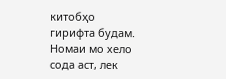китобҳо гирифта будам.
Номаи мо хело сода аст, лек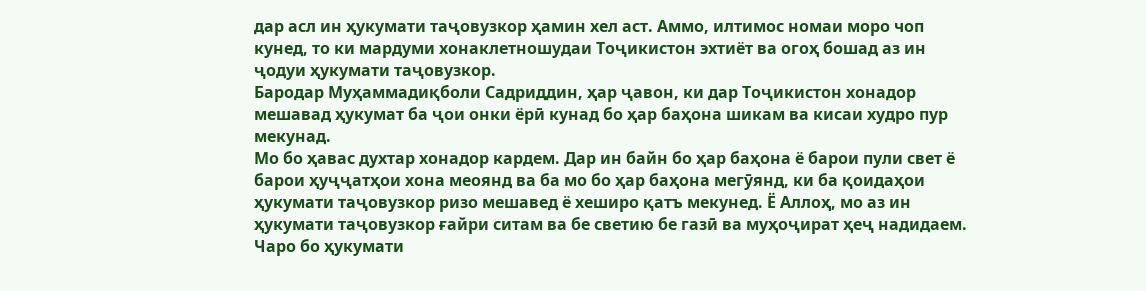дар асл ин ҳукумати таҷовузкор ҳамин хел аст. Аммо, илтимос номаи моро чоп кунед, то ки мардуми хонаклетношудаи Тоҷикистон эхтиёт ва огоҳ бошад аз ин ҷодуи ҳукумати таҷовузкор.
Бародар Муҳаммадиқболи Садриддин, ҳар ҷавон, ки дар Тоҷикистон хонадор мешавад ҳукумат ба ҷои онки ёрӣ кунад бо ҳар баҳона шикам ва кисаи худро пур мекунад.
Мо бо ҳавас духтар хонадор кардем. Дар ин байн бо ҳар баҳона ё барои пули свет ё барои ҳуҷҷатҳои хона меоянд ва ба мо бо ҳар баҳона мегӯянд, ки ба қоидаҳои ҳукумати таҷовузкор ризо мешавед ё хеширо қатъ мекунед. Ё Аллоҳ, мо аз ин ҳукумати таҷовузкор ғайри ситам ва бе светию бе газӣ ва муҳоҷират ҳеҷ надидаем. Чаро бо ҳукумати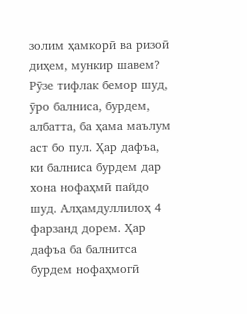золим ҳамкорӣ ва ризоӣ диҳем, мункир шавем?
Рӯзе тифлак бемор шуд, ӯро балниса, бурдем, албатта, ба ҳама маълум аст бо пул. Ҳар дафъа, ки балниса бурдем дар хона нофаҳмӣ пайдо шуд. Алҳамдуллилоҳ 4 фарзанд дорем. Ҳар дафъа ба балнитса бурдем нофаҳмогӣ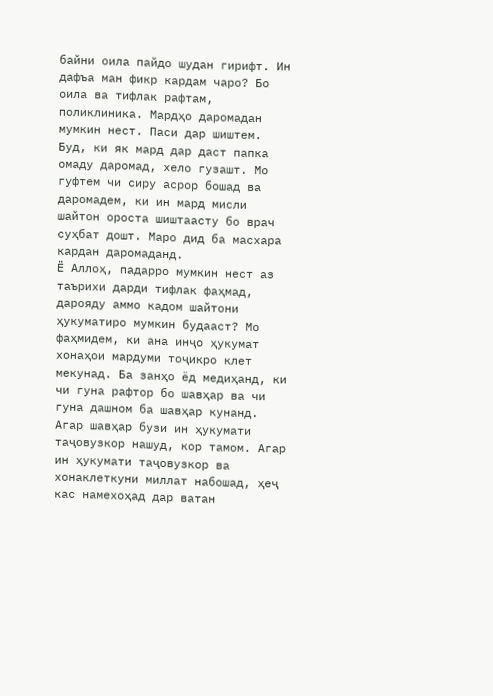байни оила пайдо шудан гирифт. Ин дафъа ман фикр кардам чаро? Бо оила ва тифлак рафтам, поликлиника. Мардҳо даромадан мумкин нест. Паси дар шиштем. Буд, ки як мард дар даст папка омаду даромад, хело гузашт. Мо гуфтем чи сиру асрор бошад ва даромадем, ки ин мард мисли шайтон ороста шиштаасту бо врач суҳбат дошт. Маро дид ба масхара кардан даромаданд.
Ё Аллоҳ, падарро мумкин нест аз таърихи дарди тифлак фаҳмад, дарояду аммо кадом шайтони ҳукуматиро мумкин будааст? Мо фаҳмидем, ки ана инҷо ҳукумат хонаҳои мардуми тоҷикро клет мекунад. Ба занҳо ёд медиҳанд, ки чи гуна рафтор бо шавҳар ва чи гуна дашном ба шавҳар кунанд. Агар шавҳар бузи ин ҳукумати таҷовузкор нашуд, кор тамом. Агар ин ҳукумати таҷовузкор ва хонаклеткуни миллат набошад, ҳеҷ кас намехоҳад дар ватан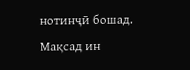нотинҷӣ бошад. Мақсад ин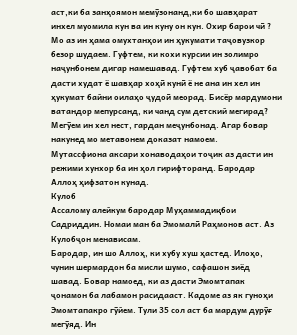аст,ки ба занҳоямон мемӯзонанд,ки бо шавҳарат инхел муомила кун ва ин куну он кун. Охир барои чӣ ?
Мо аз ин ҳама омухтанҳои ин ҳукумати таҷовузкор безор шудаем. Гуфтем, ки кохи курсии ин золимро наҷунбонем дигар намешавад. Гуфтем хуб ҷавобат ба дасти худат ё шавҳар хоҳӣ кунӣ ё не ана ин хел ин ҳукумат байни оилаҳо ҷудоӣ меорад. Бисёр мардумони ватандор мепурсанд, ки чанд сум детский мегирад? Мегӯем ин хел нест, гардан меҷунбонад. Агар бовар накунед мо метавонем доказат намоем.
Мутассфиона аксари хонаводаҳои тоҷик аз дасти ин режими хунхор ба ин ҳол гирифторанд. Бародар Аллоҳ ҳифзатон кунад.
Кулоб
Ассалому алейкум бародар Муҳаммадиқбои Садриддин. Номаи ман ба Эмомалӣ Раҳмонов аст. Аз Кулобҷон менависам.
Бародар, ин шо Аллоҳ, ки хубу хуш ҳастед. Илоҳо, чунин шермардон ба мисли шумо, сафашон зиёд шавад. Бовар намоед, ки аз дасти Эмомтапак ҷонамон ба лабамон расидааст. Кадоме аз як гуноҳи Эмомтапакро гӯйем. Тули 35 сол аст ба мардум дурӯғ мегӯяд. Ин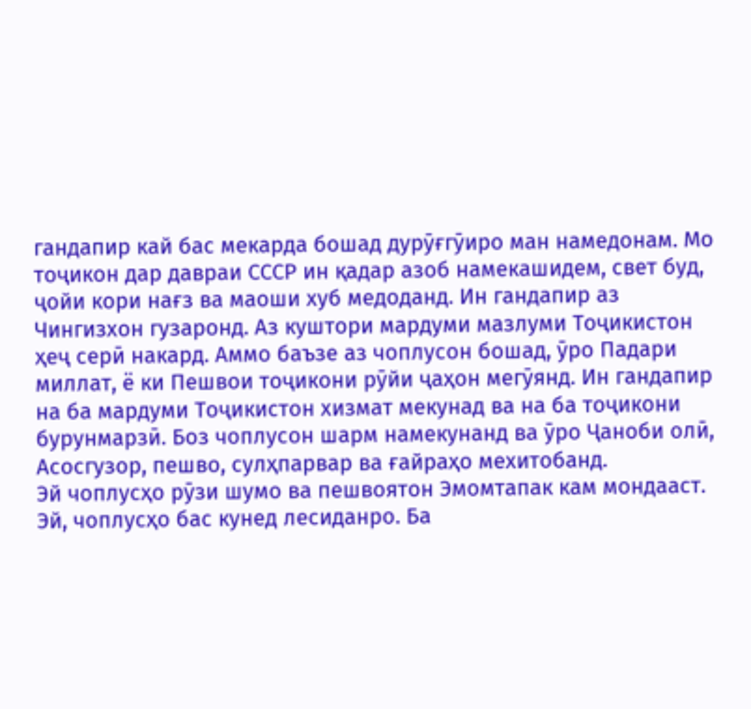гандапир кай бас мекарда бошад дурӯғгӯиро ман намедонам. Мо тоҷикон дар давраи СССР ин қадар азоб намекашидем, свет буд, ҷойи кори нағз ва маоши хуб медоданд. Ин гандапир аз Чингизхон гузаронд. Аз куштори мардуми мазлуми Тоҷикистон ҳеҷ серӣ накард. Аммо баъзе аз чоплусон бошад, ӯро Падари миллат, ё ки Пешвои тоҷикони рӯйи ҷаҳон мегӯянд. Ин гандапир на ба мардуми Тоҷикистон хизмат мекунад ва на ба тоҷикони бурунмарзӣ. Боз чоплусон шарм намекунанд ва ӯро Ҷаноби олӣ, Асосгузор, пешво, сулҳпарвар ва ғайраҳо мехитобанд.
Эй чоплусҳо рӯзи шумо ва пешвоятон Эмомтапак кам мондааст. Эй, чоплусҳо бас кунед лесиданро. Ба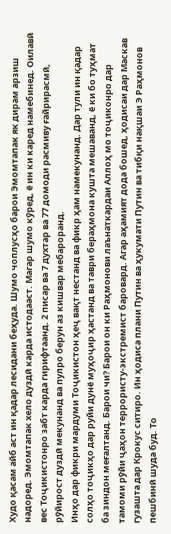Худо қасам айб аст ин қадар лесидани беҳуда. Шумо чоплусҳо барои Эмомтапак як дирам арзиш надоред. Эмомтапак хело дуздӣ карда истодааст. Магар шумо кӯред, ё ин ки каред намебинед. Оилавӣ вес Тоҷикистонро забт карда гирифтаанд. 2 писар ва 7 духтар ва 77 домоди расмиву ғайрирасмӣ, рӯйирост дуздӣ мекунанд ва пулро берун аз кишвар мебароранд.
Инҳо дар фикри мардуми Тоҷикистон ҳеҷ вақт нестанд ва фикр ҳам намекунанд. Дар тули ин қадар солҳо тоҷикҳо дар руйи дунё муҳоҷир ҳастанд ва таври бераҳмона кушта мешаванд, ё ки бо туҳмат ба зиндон меғалтанд. Барои чи? Барои он ки Раҳмонови лаънаткардаи Аллоҳ мо тоҷиконро дар тамоми рӯйи ҷаҳон террористу-экстремист баровард. Агар аҳамият дода бошед, ҳодисаи дар Маскав гузашта дар Крокус ситиро. Ин ҳодиса плани Путин ва ҳукумати Путин ва тибқи нақшаи Э Раҳмонов пешбинӣ шуда буд. То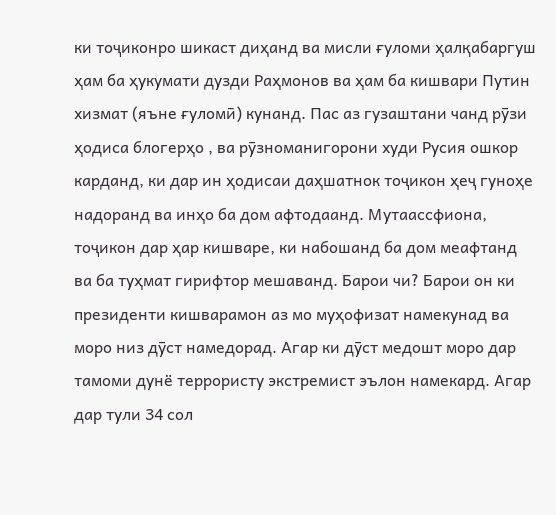ки тоҷиконро шикаст диҳанд ва мисли ғуломи ҳалқабаргуш ҳам ба ҳукумати дузди Раҳмонов ва ҳам ба кишвари Путин хизмат (яъне ғуломӣ) кунанд. Пас аз гузаштани чанд рӯзи ҳодиса блогерҳо , ва рӯзноманигорони худи Русия ошкор карданд, ки дар ин ҳодисаи даҳшатнок тоҷикон ҳеҷ гуноҳе надоранд ва инҳо ба дом афтодаанд. Мутаассфиона, тоҷикон дар ҳар кишваре, ки набошанд ба дом меафтанд ва ба туҳмат гирифтор мешаванд. Барои чи? Барои он ки президенти кишварамон аз мо муҳофизат намекунад ва моро низ дӯст намедорад. Агар ки дӯст медошт моро дар тамоми дунё террористу экстремист эълон намекард. Агар дар тули 34 сол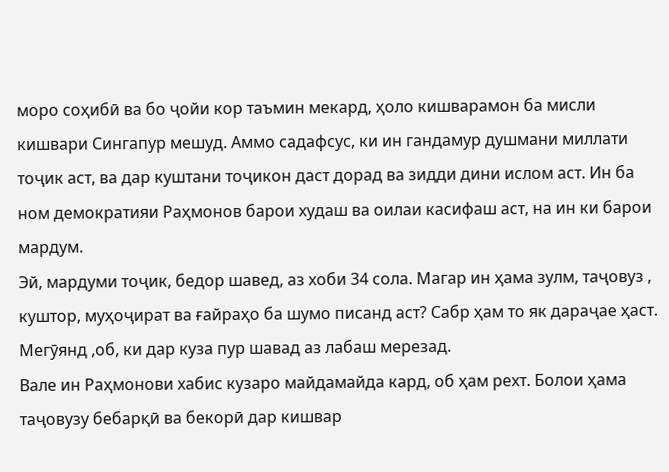моро соҳибӣ ва бо ҷойи кор таъмин мекард, ҳоло кишварамон ба мисли кишвари Сингапур мешуд. Аммо садафсус, ки ин гандамур душмани миллати тоҷик аст, ва дар куштани тоҷикон даст дорад ва зидди дини ислом аст. Ин ба ном демократияи Раҳмонов барои худаш ва оилаи касифаш аст, на ин ки барои мардум.
Эй, мардуми тоҷик, бедор шавед, аз хоби 34 сола. Магар ин ҳама зулм, таҷовуз , куштор, муҳоҷират ва ғайраҳо ба шумо писанд аст? Сабр ҳам то як дараҷае ҳаст. Мегӯянд ,об, ки дар куза пур шавад аз лабаш мерезад.
Вале ин Раҳмонови хабис кузаро майдамайда кард, об ҳам рехт. Болои ҳама таҷовузу бебарқӣ ва бекорӣ дар кишвар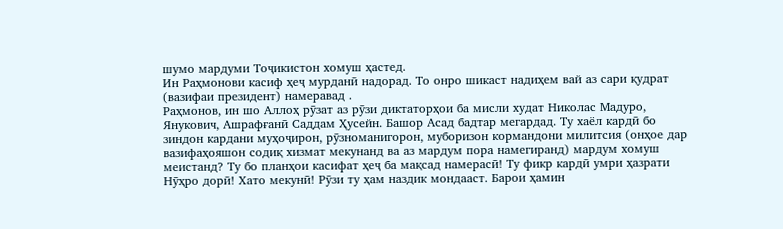шумо мардуми Тоҷикистон хомуш ҳастед.
Ин Раҳмонови касиф ҳеҷ мурданӣ надорад. То онро шикаст надиҳем вай аз сари қудрат (вазифаи президент) намеравад .
Раҳмонов, ин шо Аллоҳ рӯзат аз рӯзи диктаторҳои ба мисли худат Николас Мадуро, Янукович, Ашрафғанӣ Саддам Ҳусейн. Башор Асад бадтар мегардад. Ту хаёл кардӣ бо зиндон кардани муҳоҷирон, рӯзноманигорон, муборизон кормандони милитсия (онҳое дар вазифаҳояшон содиқ хизмат мекунанд ва аз мардум пора намегиранд) мардум хомуш меистанд? Ту бо планҳои касифат ҳеҷ ба мақсад намерасӣ! Ту фикр кардӣ умри ҳазрати Нӯҳро дорӣ! Хато мекунӣ! Рӯзи ту ҳам наздик мондааст. Барои ҳамин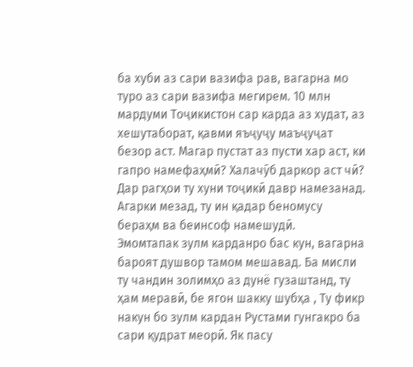ба хуби аз сари вазифа рав, вагарна мо туро аз сари вазифа мегирем. 10 млн мардуми Тоҷикистон сар карда аз худат, аз хешутаборат, қавми яъҷуҷу маъҷуҷат безор аст. Магар пустат аз пусти хар аст, ки гапро намефаҳмӣ? Халачӯб даркор аст чӣ?
Дар рагҳои ту хуни тоҷикӣ давр намезанад. Агарки мезад, ту ин қадар беномусу бераҳм ва беинсоф намешудӣ.
Эмомтапак зулм карданро бас кун, вагарна бароят душвор тамом мешавад. Ба мисли ту чандин золимҳо аз дунё гузаштанд, ту ҳам меравӣ, бе ягон шакку шубҳа , Ту фикр накун бо зулм кардан Рустами гунгакро ба сари қудрат меорӣ. Як пасу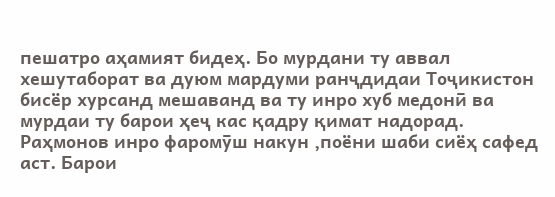пешатро аҳамият бидеҳ. Бо мурдани ту аввал хешутаборат ва дуюм мардуми ранҷдидаи Тоҷикистон бисёр хурсанд мешаванд ва ту инро хуб медонӣ ва мурдаи ту барои ҳеҷ кас қадру қимат надорад. Раҳмонов инро фаромӯш накун ,поёни шаби сиёҳ сафед аст. Барои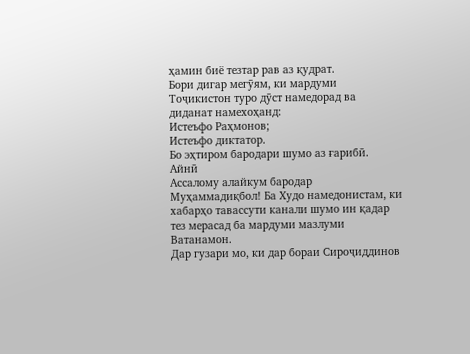ҳамин биё тезтар рав аз қудрат.
Бори дигар мегӯям, ки мардуми Тоҷикистон туро дӯст намедорад ва диданат намехоҳанд:
Истеъфо Раҳмонов;
Истеъфо диктатор.
Бо эҳтиром бародари шумо аз ғарибӣ.
Айнӣ
Ассалому алайкум бародар Муҳаммадиқбол! Ба Худо намедонистам, ки хабарҳо тавассути канали шумо ин қадар тез мерасад ба мардуми мазлуми Ватанамон.
Дар гузари мо, ки дар бораи Сироҷиддинов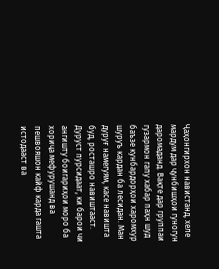Ҷаҳонгирхон навистанд, хеле мардум дар ҷунбишҳои гуногун даромаданд. Вақте дар группаи гузармон гапу хабар паҳн шуд баъзе кунбардорҳои харомхур шуруъ кардан ба лесидан. Ман дуруғ намегуям, касе навишта буд, росташро навиштааст. Дуруст пурсидаат, ки барои чи ангишту боигариҳои моро ба хориҷа мефурушанд ва пешвояшон кайф карда гашта истодааст ва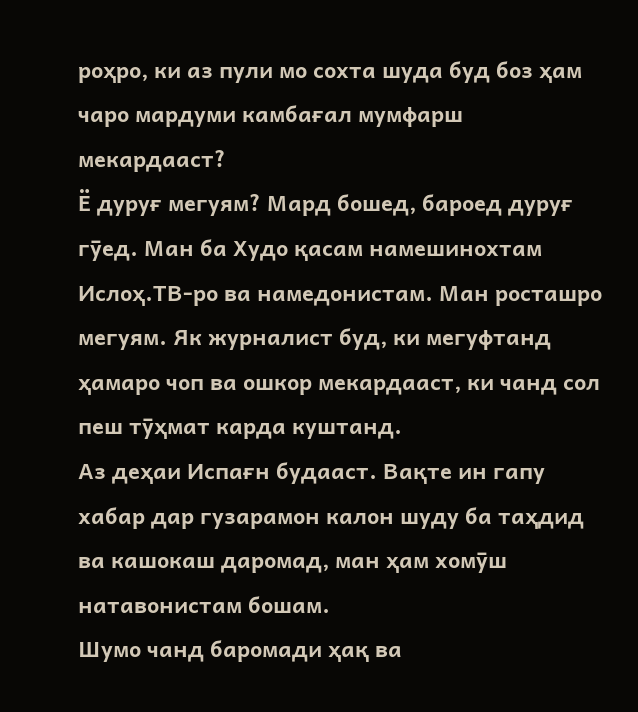роҳро, ки аз пули мо сохта шуда буд боз ҳам чаро мардуми камбағал мумфарш мекардааст?
Ё дуруғ мегуям? Мард бошед, бароед дуруғ гӯед. Ман ба Худо қасам намешинохтам Ислоҳ.ТВ-ро ва намедонистам. Ман росташро мегуям. Як журналист буд, ки мегуфтанд ҳамаро чоп ва ошкор мекардааст, ки чанд сол пеш тӯҳмат карда куштанд.
Аз деҳаи Испағн будааст. Вақте ин гапу хабар дар гузарамон калон шуду ба таҳдид ва кашокаш даромад, ман ҳам хомӯш натавонистам бошам.
Шумо чанд баромади ҳақ ва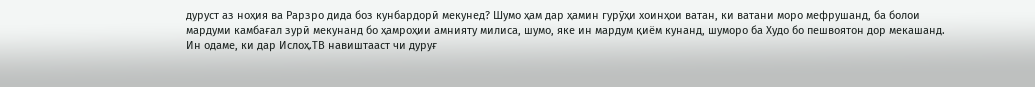дуруст аз ноҳия ва Рарзро дида боз кунбардорӣ мекунед? Шумо ҳам дар ҳамин гурӯҳи хоинҳои ватан, ки ватани моро мефрушанд, ба болои мардуми камбағал зурӣ мекунанд бо ҳамроҳии амнияту милиса, шумо, яке ин мардум қиём кунанд, шуморо ба Худо бо пешвоятон дор мекашанд.
Ин одаме, ки дар Ислоҳ.ТВ навиштааст чи дуруғ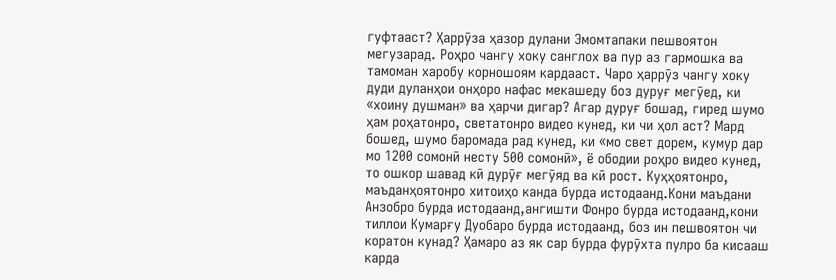гуфтааст? Ҳаррӯза ҳазор дулани Эмомтапаки пешвоятон мегузарад. Роҳро чангу хоку санглох ва пур аз гармошка ва тамоман харобу корношоям кардааст. Чаро ҳаррӯз чангу хоку дуди дуланҳои онҳоро нафас мекашеду боз дуруғ мегӯед, ки «хоину душман» ва ҳарчи дигар? Агар дуруғ бошад, гиред шумо ҳам роҳатонро, светатонро видео кунед, ки чи ҳол аст? Мард бошед, шумо баромада рад кунед, ки «мо свет дорем, кумур дар мо 1200 сомонӣ несту 500 сомонӣ», ё ободии роҳро видео кунед, то ошкор шавад кӣ дурӯғ мегӯяд ва кӣ рост. Куҳҳоятонро, маъданҳоятонро хитоиҳо канда бурда истодаанд.Кони маъдани Анзобро бурда истодаанд,ангишти Фонро бурда истодаанд,кони тиллои Кумарғу Дуобаро бурда истодаанд, боз ин пешвоятон чи коратон кунад? Ҳамаро аз як сар бурда фурӯхта пулро ба кисааш карда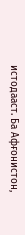истодааст. Ба Афғонистон,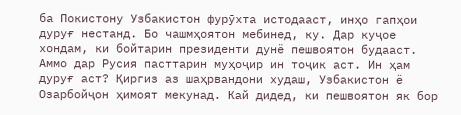ба Покистону Узбакистон фурӯхта истодааст, инҳо гапҳои дуруғ нестанд. Бо чашмҳоятон мебинед, ку. Дар куҷое хондам, ки бойтарин президенти дунё пешвоятон будааст. Аммо дар Русия пасттарин муҳоҷир ин тоҷик аст. Ин ҳам дуруғ аст? Қиргиз аз шаҳрвандони худаш, Узбакистон ё Озарбойҷон ҳимоят мекунад. Кай дидед, ки пешвоятон як бор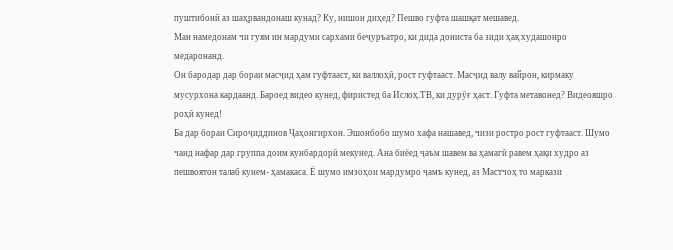пуштибонӣ аз шаҳрвандонаш кунад? Ку, нишон диҳед? Пешво гуфта шашқат мешавед.
Ман намедонам чи гуям ин мардуми сархами беҷуръатро, ки дида дониста ба зиди ҳақ худашонро медаронанд.
Он бародар дар бораи масҷид ҳам гуфтааст, ки валлоҳӣ, рост гуфтааст. Масҷид валу вайрон, кирмаку мусурхона кардаанд. Бароед видео кунед, фиристед ба Ислоҳ.ТВ, ки дурӯғ ҳаст. Гуфта метавонед? Видеояшро роҳӣ кунед!
Ба дар бораи Сироҷиддинов Ҷаҳонгирхон. Эшонбобо шумо хафа нашавед, чизи ростро рост гуфтааст. Шумо чанд нафар дар группа доим кунбардорӣ мекунед. Ана биёед ҷаъм шавем ва ҳамагӣ равем ҳақи худро аз пешвоятон талаб кунем- ҳамакаса. Ё шумо имзоҳои мардумро ҷамъ кунед, аз Мастчоҳ то маркази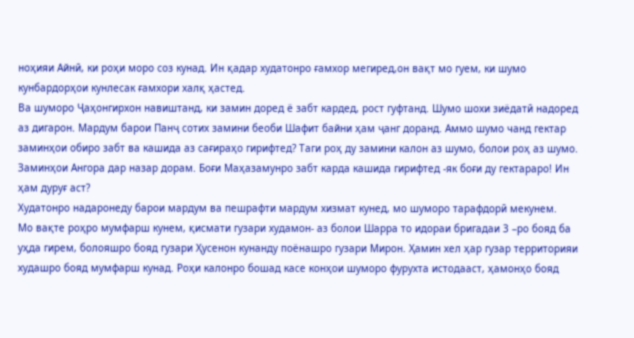ноҳияи Айнӣ, ки роҳи моро соз кунад. Ин қадар худатонро ғамхор мегиред,он вақт мо гуем, ки шумо кунбардорҳои кунлесак ғамхори халқ ҳастед.
Ва шуморо Ҷаҳонгирхон навиштанд, ки замин доред ё забт кардед, рост гуфтанд. Шумо шохи зиёдатӣ надоред аз дигарон. Мардум барои Панҷ сотих замини беоби Шафит байни ҳам ҷанг доранд. Аммо шумо чанд гектар заминҳои обиро забт ва кашида аз сағираҳо гирифтед? Таги роҳ ду замини калон аз шумо, болои роҳ аз шумо. Заминҳои Ангора дар назар дорам. Боғи Маҳазамунро забт карда кашида гирифтед -як боғи ду гектараро! Ин ҳам дуруғ аст?
Худатонро надаронеду барои мардум ва пешрафти мардум хизмат кунед, мо шуморо тарафдорӣ мекунем.
Мо вақте роҳро мумфарш кунем, қисмати гузари худамон- аз болои Шарра то идораи бригадаи 3 –ро бояд ба уҳда гирем, болояшро бояд гузари Ҳусенон кунанду поёнашро гузари Мирон. Ҳамин хел ҳар гузар территорияи худашро бояд мумфарш кунад. Роҳи калонро бошад касе конҳои шуморо фурухта истодааст, ҳамонҳо бояд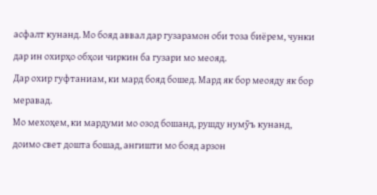асфалт кунанд. Мо бояд аввал дар гузарамон оби тоза биёрем, чунки дар ин охирҳо обҳои чиркин ба гузари мо меояд.
Дар охир гуфтаниам, ки мард бояд бошед. Мард як бор меояду як бор меравад.
Мо мехоҳем, ки мардуми мо озод бошанд, рушду нумӯъ кунанд, доимо свет дошта бошад, ангишти мо бояд арзон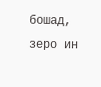бошад, зеро ин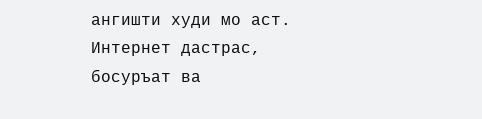ангишти худи мо аст. Интернет дастрас, босуръат ва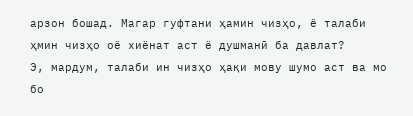арзон бошад. Магар гуфтани ҳамин чизҳо, ё талаби ҳмин чизҳо оё хиёнат аст ё душманӣ ба давлат?
Э, мардум, талаби ин чизҳо ҳақи мову шумо аст ва мо бо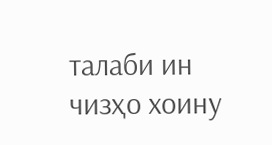талаби ин чизҳо хоину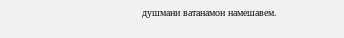душмани ватанамон намешавем.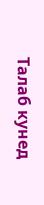Талаб кунед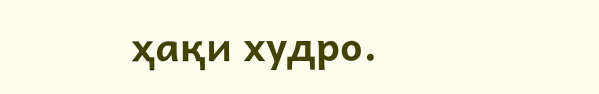ҳақи худро.